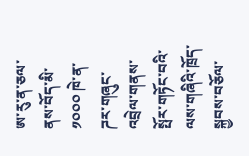ཨ་རུ་ན་ཅལ་ནས་བོད་མི་ ༡༠༠༠ ཁེ་ན་ཌར་གཞུང་འབྲེལ་གནས་སྤོར་གཏོང་བའི་ལས་གཞིའི་ཁྲོད་སྐྱབས་བཅོལ་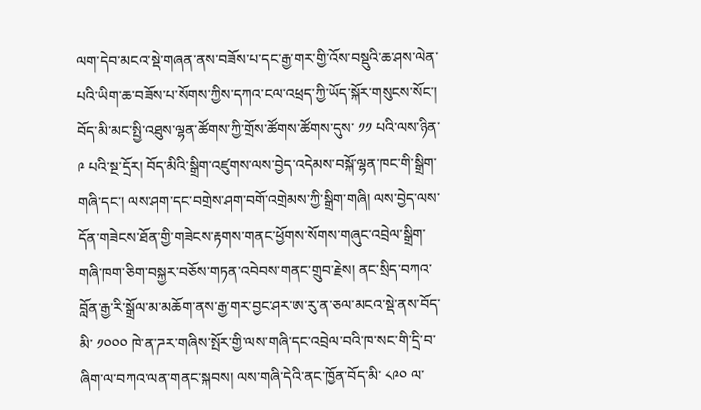ལག་དེབ་མངའ་སྡེ་གཞན་ནས་བཟོས་པ་དང་རྒྱ་གར་གྱི་འོས་བསྡུའི་ཆ་ཤས་ལེན་པའི་ཡིག་ཆ་བཟོས་པ་སོགས་ཀྱིས་དཀའ་ངལ་འཕྲད་ཀྱི་ཡོད་སྐོར་གསུངས་སོང་།
བོད་མི་མང་སྤྱི་འཐུས་ལྷན་ཚོགས་ཀྱི་གྲོས་ཚོགས་ཚོགས་དུས་ ༡༡ པའི་ལས་ཉིན་ ༩ པའི་སྔ་དྲོར། བོད་མིའི་སྒྲིག་འཛུགས་ལས་བྱེད་འདེམས་བསྐོ་ལྷན་ཁང་གི་སྒྲིག་གཞི་དང་། ལས་ཤག་དང་བགྲེས་ཤག་བགོ་འགྲེམས་ཀྱི་སྒྲིག་གཞི། ལས་བྱེད་ལས་དོན་གཟེངས་ཐོན་གྱི་གཟེངས་རྟགས་གནང་ཕྱོགས་སོགས་གཞུང་འབྲེལ་སྒྲིག་གཞི་ཁག་ཅིག་བསྐྱར་བཅོས་གཏན་འབེབས་གནང་གྲུབ་རྗེས། ནང་སྲིད་བཀའ་བློན་རྒྱ་རི་སྒྲོལ་མ་མཆོག་ནས་རྒྱ་གར་བྱང་ཤར་ཨ་རུ་ན་ཅལ་མངའ་སྡེ་ནས་བོད་མི་ ༡༠༠༠ ཁེ་ན་ཌར་གཞིས་སྤོར་གྱི་ལས་གཞི་དང་འབྲེལ་བའི་ཁ་སང་གི་དྲི་བ་ཞིག་ལ་བཀའ་ལན་གནང་སྐབས། ལས་གཞི་དེའི་ནང་ཁྱོན་བོད་མི་ ༨༩༠ ལ་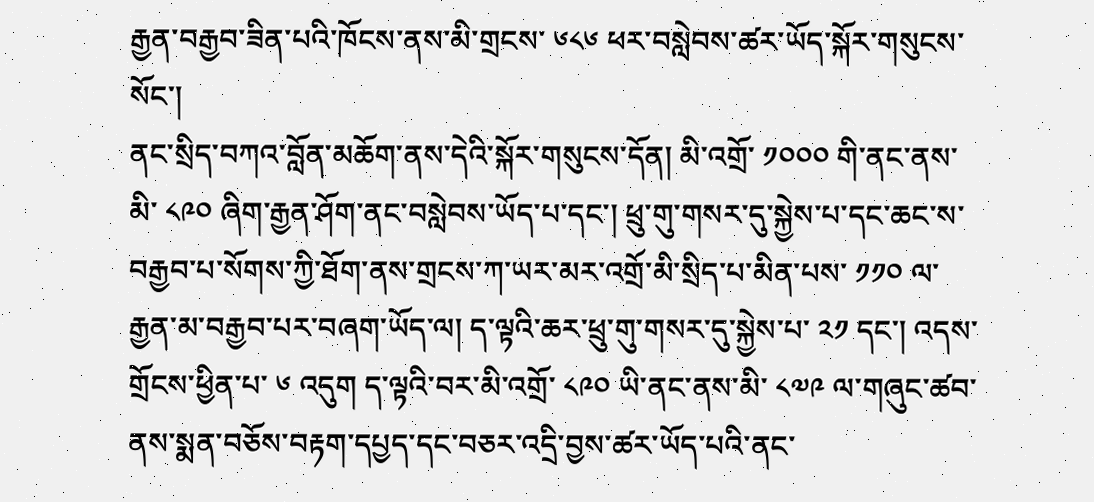རྒྱན་བརྒྱབ་ཟིན་པའི་ཁོངས་ནས་མི་གྲངས་ ༦༨༦ ཕར་བསླེབས་ཚར་ཡོད་སྐོར་གསུངས་སོང་།
ནང་སྲིད་བཀའ་བློན་མཆོག་ནས་དེའི་སྐོར་གསུངས་དོན། མི་འགྲོ་ ༡༠༠༠ གི་ནང་ནས་མི་ ༨༩༠ ཞིག་རྒྱན་ཤོག་ནང་བསླེབས་ཡོད་པ་དང་། ཕྲུ་གུ་གསར་དུ་སྐྱེས་པ་དང་ཆང་ས་བརྒྱབ་པ་སོགས་ཀྱི་ཐོག་ནས་གྲངས་ཀ་ཡར་མར་འགྲོ་མི་སྲིད་པ་མིན་པས་ ༡༡༠ ལ་རྒྱན་མ་བརྒྱབ་པར་བཞག་ཡོད་ལ། ད་ལྟའི་ཆར་ཕྲུ་གུ་གསར་དུ་སྐྱེས་པ་ ༢༡ དང་། འདས་གྲོངས་ཕྱིན་པ་ ༦ འདུག ད་ལྟའི་བར་མི་འགྲོ་ ༨༩༠ ཡི་ནང་ནས་མི་ ༨༧༩ ལ་གཞུང་ཚབ་ནས་སྨན་བཅོས་བརྟག་དཔྱད་དང་བཅར་འདྲི་བྱས་ཚར་ཡོད་པའི་ནང་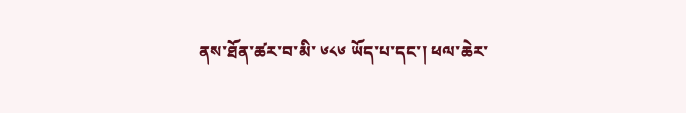ནས་ཐོན་ཚར་བ་མི་ ༦༨༦ ཡོད་པ་དང་། ཕལ་ཆེར་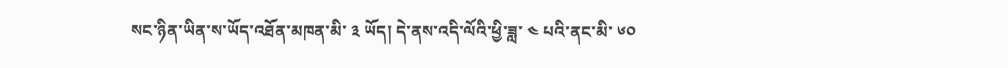སང་ཉིན་ཡིན་ས་ཡོད་འཐོན་མཁན་མི་ ༣ ཡོད། དེ་ནས་འདི་ལོའི་ཕྱི་ཟླ་ ༤ པའི་ནང་མི་ ༦༠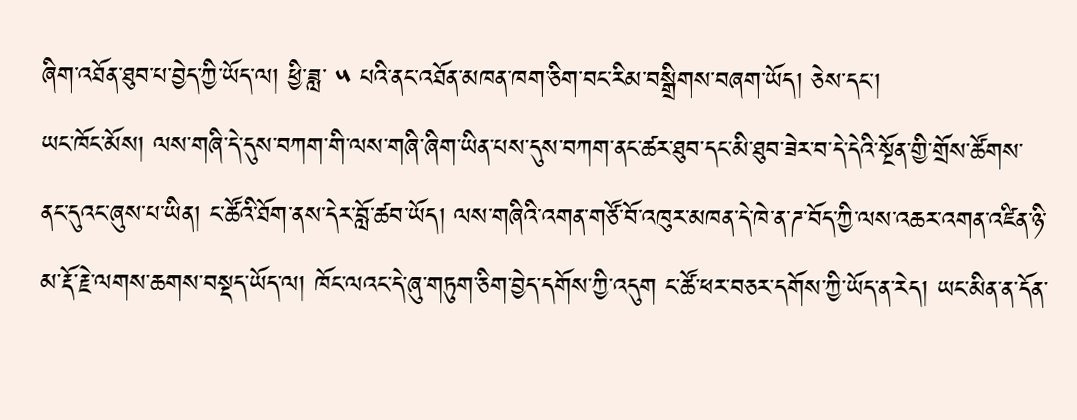ཞིག་འཐོན་ཐུབ་པ་བྱེད་ཀྱི་ཡོད་ལ། ཕྱི་ཟླ་ ༥ པའི་ནང་འཐོན་མཁན་ཁག་ཅིག་བང་རིམ་བསྒྲིགས་བཞག་ཡོད། ཅེས་དང་།
ཡང་ཁོང་མོས། ལས་གཞི་དེ་དུས་བཀག་གི་ལས་གཞི་ཞིག་ཡིན་པས་དུས་བཀག་ནང་ཚར་ཐུབ་དང་མི་ཐུབ་ཟེར་བ་དེ་དེའི་སྔོན་གྱི་གྲོས་ཚོགས་ནང་དུའང་ཞུས་པ་ཡིན། ང་ཚོའི་ཐོག་ནས་དེར་བློ་ཚབ་ཡོད། ལས་གཞིའི་འགན་གཙོ་བོ་འཁུར་མཁན་དེ་ཁེ་ན་ཌ་བོད་ཀྱི་ལས་འཆར་འགན་འཛིན་ཉི་མ་རྡོ་རྗེ་ལགས་ཆགས་བསྡད་ཡོད་ལ། ཁོང་ལའང་དེ་ཞུ་གཏུག་ཅིག་བྱེད་དགོས་ཀྱི་འདུག ང་ཚོ་ཕར་བཅར་དགོས་ཀྱི་ཡོད་ན་རེད། ཡང་མིན་ན་དོན་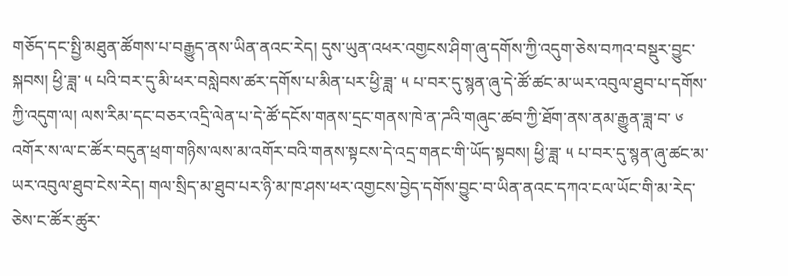གཅོད་དང་སྤྱི་མཐུན་ཚོགས་པ་བརྒྱུད་ནས་ཡིན་ནའང་རེད། དུས་ཡུན་འཕར་འགྱངས་ཤིག་ཞུ་དགོས་ཀྱི་འདུག་ཅེས་བཀའ་བསྡུར་བྱུང་སྐབས། ཕྱི་ཟླ་ ༥ པའི་བར་དུ་མི་ཕར་བསླེབས་ཚར་དགོས་པ་མིན་པར་ཕྱི་ཟླ་ ༥ པ་བར་དུ་སྙན་ཞུ་དེ་ཚོ་ཚང་མ་ཡར་འབུལ་ཐུབ་པ་དགོས་ཀྱི་འདུག་ལ། ལས་རིམ་དང་བཅར་འདྲི་ལེན་པ་དེ་ཚོ་དངོས་གནས་དྲང་གནས་ཁེ་ན་ཌའི་གཞུང་ཚབ་ཀྱི་ཐོག་ནས་ནམ་རྒྱུན་ཟླ་བ་ ༦ འགོར་ས་ལ་ང་ཚོར་བདུན་ཕྲག་གཉིས་ལས་མ་འགོར་བའི་གནས་སྟངས་དེ་འདྲ་གནང་གི་ཡོད་སྟབས། ཕྱི་ཟླ་ ༥ པ་བར་དུ་སྙན་ཞུ་ཚང་མ་ཡར་འབུལ་ཐུབ་ངེས་རེད། གལ་སྲིད་མ་ཐུབ་པར་ཉི་མ་ཁ་ཤས་ཕར་འགྱངས་བྱེད་དགོས་བྱུང་བ་ཡིན་ནའང་དཀའ་ངལ་ཡོང་གི་མ་རེད་ཅེས་ང་ཚོར་ཚུར་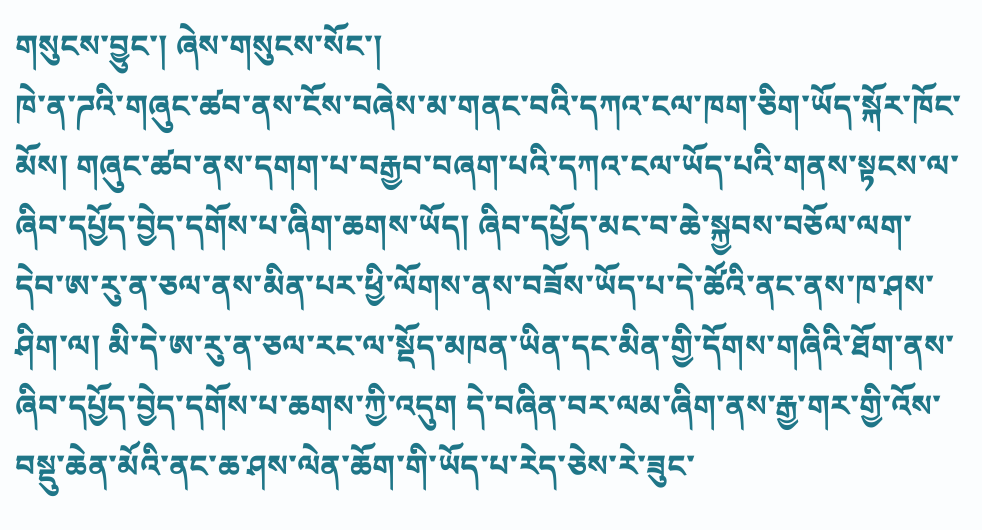གསུངས་བྱུང་། ཞེས་གསུངས་སོང་།
ཁེ་ན་ཌའི་གཞུང་ཚབ་ནས་ངོས་བཞེས་མ་གནང་བའི་དཀའ་ངལ་ཁག་ཅིག་ཡོད་སྐོར་ཁོང་མོས། གཞུང་ཚབ་ནས་དགག་པ་བརྒྱབ་བཞག་པའི་དཀའ་ངལ་ཡོད་པའི་གནས་སྟངས་ལ་ཞིབ་དཔྱོད་བྱེད་དགོས་པ་ཞིག་ཆགས་ཡོད། ཞིབ་དཔྱོད་མང་བ་ཆེ་སྐྱབས་བཅོལ་ལག་དེབ་ཨ་རུ་ན་ཅལ་ནས་མིན་པར་ཕྱི་ལོགས་ནས་བཟོས་ཡོད་པ་དེ་ཚོའི་ནང་ནས་ཁ་ཤས་ཤིག་ལ། མི་དེ་ཨ་རུ་ན་ཅལ་རང་ལ་སྡོད་མཁན་ཡིན་དང་མིན་གྱི་དོགས་གཞིའི་ཐོག་ནས་ཞིབ་དཔྱོད་བྱེད་དགོས་པ་ཆགས་ཀྱི་འདུག དེ་བཞིན་བར་ལམ་ཞིག་ནས་རྒྱ་གར་གྱི་འོས་བསྡུ་ཆེན་མོའི་ནང་ཆ་ཤས་ལེན་ཆོག་གི་ཡོད་པ་རེད་ཅེས་རེ་ཟུང་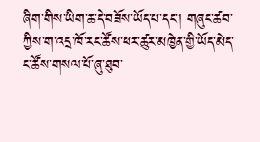ཞིག་གིས་ཡིག་ཆ་དེ་བཟོས་ཡོད་པ་དང་། གཞུང་ཚབ་ཀྱིས་ག་འདྲ་ཁོ་རང་ཚོས་ཕར་ཚུར་མཁྱེན་གྱི་ཡོད་མེད་ང་ཚོས་གསལ་པོ་ཞུ་ཐུབ་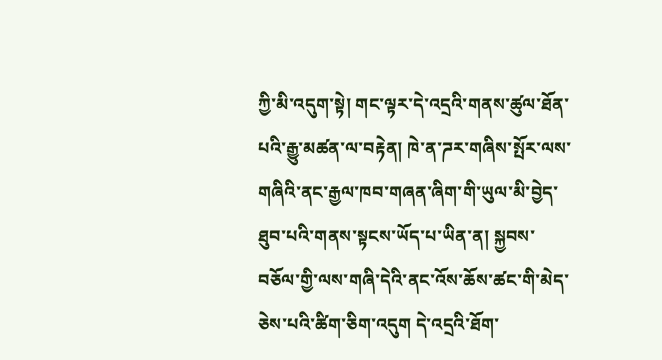ཀྱི་མི་འདུག་སྟེ། གང་ལྟར་དེ་འདྲའི་གནས་ཚུལ་ཐོན་པའི་རྒྱུ་མཚན་ལ་བརྟེན། ཁེ་ན་ཌར་གཞིས་སྤོར་ལས་གཞིའི་ནང་རྒྱལ་ཁབ་གཞན་ཞིག་གི་ཡུལ་མི་བྱེད་ཐུབ་པའི་གནས་སྟངས་ཡོད་པ་ཡིན་ན། སྐྱབས་བཅོལ་གྱི་ལས་གཞི་དེའི་ནང་འོས་ཆོས་ཚང་གི་མེད་ཅེས་པའི་ཚིག་ཅིག་འདུག དེ་འདྲའི་ཐོག་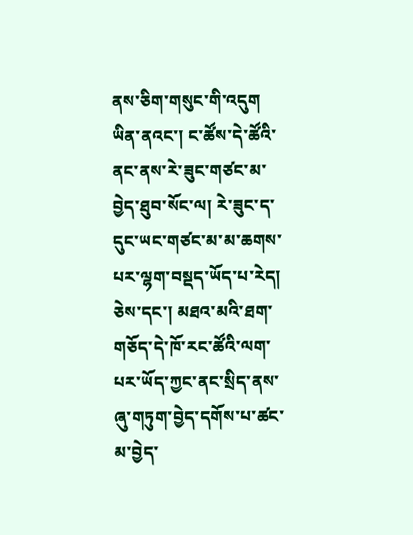ནས་ཅིག་གསུང་གི་འདུག ཡིན་ནའང་། ང་ཚོས་དེ་ཚོའི་ནང་ནས་རེ་ཟུང་གཙང་མ་བྱེད་ཐུབ་སོང་ལ། རེ་ཟུང་ད་དུང་ཡང་གཙང་མ་མ་ཆགས་པར་ལྷག་བསྡད་ཡོད་པ་རེད། ཅེས་དང་། མཐའ་མའི་ཐག་གཅོད་དེ་ཁོ་རང་ཚོའི་ལག་པར་ཡོད་ཀྱང་ནང་སྲིད་ནས་ཞུ་གཏུག་བྱེད་དགོས་པ་ཚང་མ་བྱེད་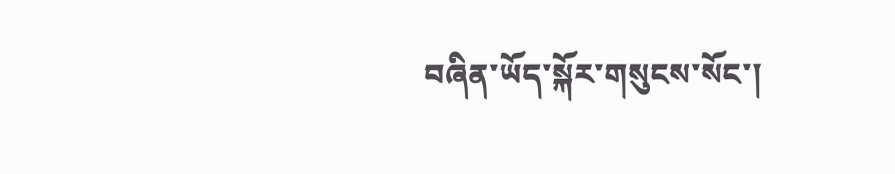བཞིན་ཡོད་སྐོར་གསུངས་སོང་།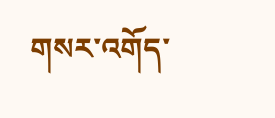གསར་འགོད་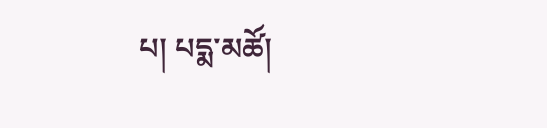པ། པདྨ་མཚོ།